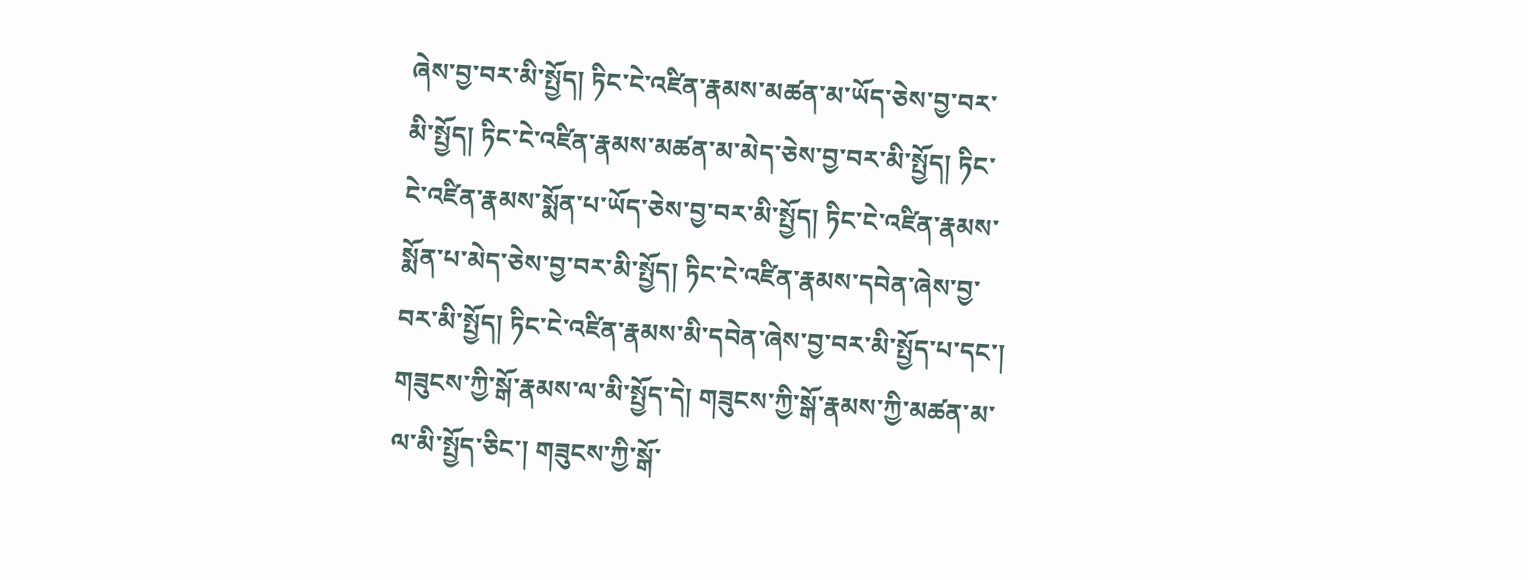ཞེས་བྱ་བར་མི་སྤྱོད། ཏིང་ངེ་འཛིན་རྣམས་མཚན་མ་ཡོད་ཅེས་བྱ་བར་མི་སྤྱོད། ཏིང་ངེ་འཛིན་རྣམས་མཚན་མ་མེད་ཅེས་བྱ་བར་མི་སྤྱོད། ཏིང་ངེ་འཛིན་རྣམས་སྨོན་པ་ཡོད་ཅེས་བྱ་བར་མི་སྤྱོད། ཏིང་ངེ་འཛིན་རྣམས་སྨོན་པ་མེད་ཅེས་བྱ་བར་མི་སྤྱོད། ཏིང་ངེ་འཛིན་རྣམས་དབེན་ཞེས་བྱ་བར་མི་སྤྱོད། ཏིང་ངེ་འཛིན་རྣམས་མི་དབེན་ཞེས་བྱ་བར་མི་སྤྱོད་པ་དང་། གཟུངས་ཀྱི་སྒོ་རྣམས་ལ་མི་སྤྱོད་དེ། གཟུངས་ཀྱི་སྒོ་རྣམས་ཀྱི་མཚན་མ་ལ་མི་སྤྱོད་ཅིང་། གཟུངས་ཀྱི་སྒོ་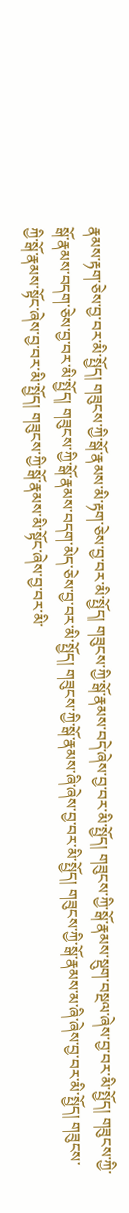རྣམས་རྟག་ཅེས་བྱ་བར་མི་སྤྱོད། གཟུངས་ཀྱི་སྒོ་རྣམས་མི་རྟག་ཅེས་བྱ་བར་མི་སྤྱོད། གཟུངས་ཀྱི་སྒོ་རྣམས་བདེ་ཞེས་བྱ་བར་མི་སྤྱོད། གཟུངས་ཀྱི་སྒོ་རྣམས་སྡུག་བསྔལ་ཞེས་བྱ་བར་མི་སྤྱོད། གཟུངས་ཀྱི་སྒོ་རྣམས་བདག་ཅེས་བྱ་བར་མི་སྤྱོད། གཟུངས་ཀྱི་སྒོ་རྣམས་བདག་མེད་ཅེས་བྱ་བར་མི་སྤྱོད། གཟུངས་ཀྱི་སྒོ་རྣམས་ཞི་ཞེས་བྱ་བར་མི་སྤྱོད། གཟུངས་ཀྱི་སྒོ་རྣམས་མ་ཞི་ཞེས་བྱ་བར་མི་སྤྱོད། གཟུངས་ཀྱི་སྒོ་རྣམས་སྟོང་ཞེས་བྱ་བར་མི་སྤྱོད། གཟུངས་ཀྱི་སྒོ་རྣམས་མི་སྟོང་ཞེས་བྱ་བར་མི་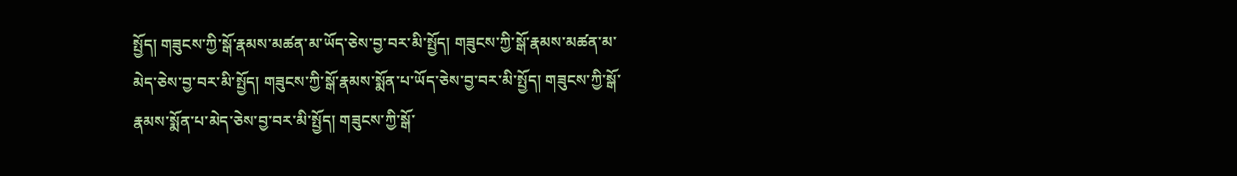སྤྱོད། གཟུངས་ཀྱི་སྒོ་རྣམས་མཚན་མ་ཡོད་ཅེས་བྱ་བར་མི་སྤྱོད། གཟུངས་ཀྱི་སྒོ་རྣམས་མཚན་མ་མེད་ཅེས་བྱ་བར་མི་སྤྱོད། གཟུངས་ཀྱི་སྒོ་རྣམས་སྨོན་པ་ཡོད་ཅེས་བྱ་བར་མི་སྤྱོད། གཟུངས་ཀྱི་སྒོ་རྣམས་སྨོན་པ་མེད་ཅེས་བྱ་བར་མི་སྤྱོད། གཟུངས་ཀྱི་སྒོ་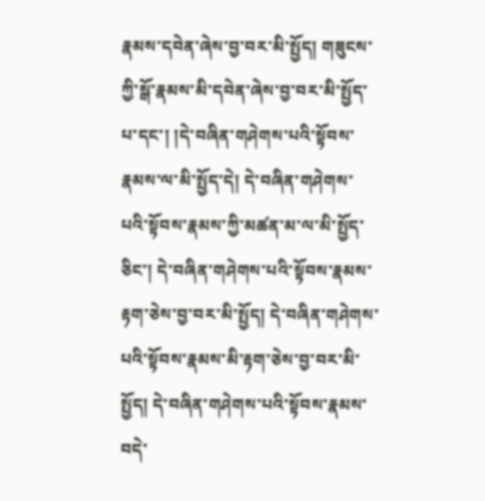རྣམས་དབེན་ཞེས་བྱ་བར་མི་སྤྱོད། གཟུངས་ཀྱི་སྒོ་རྣམས་མི་དབེན་ཞེས་བྱ་བར་མི་སྤྱོད་པ་དང་། །དེ་བཞིན་གཤེགས་པའི་སྟོབས་རྣམས་ལ་མི་སྤྱོད་དེ། དེ་བཞིན་གཤེགས་པའི་སྟོབས་རྣམས་ཀྱི་མཚན་མ་ལ་མི་སྤྱོད་ཅིང་། དེ་བཞིན་གཤེགས་པའི་སྟོབས་རྣམས་རྟག་ཅེས་བྱ་བར་མི་སྤྱོད། དེ་བཞིན་གཤེགས་པའི་སྟོབས་རྣམས་མི་རྟག་ཅེས་བྱ་བར་མི་སྤྱོད། དེ་བཞིན་གཤེགས་པའི་སྟོབས་རྣམས་བདེ་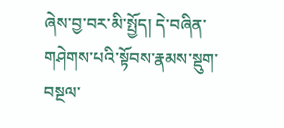ཞེས་བྱ་བར་མི་སྤྱོད། དེ་བཞིན་གཤེགས་པའི་སྟོབས་རྣམས་སྡུག་བསྔལ་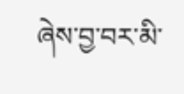ཞེས་བྱ་བར་མི་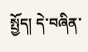སྤྱོད། དེ་བཞིན་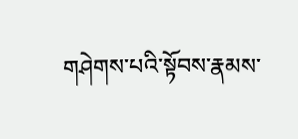གཤེགས་པའི་སྟོབས་རྣམས་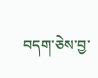བདག་ཅེས་བྱ་